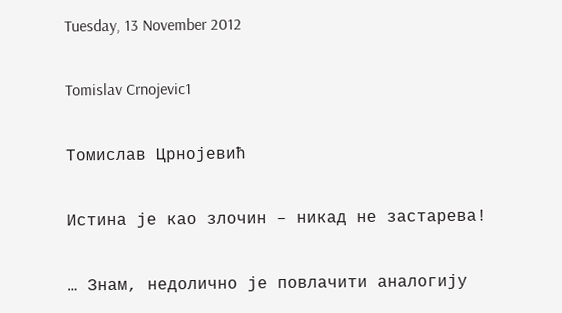Tuesday, 13 November 2012

Tomislav Crnojevic1

Томислав Црнојевић

Истина је као злочин – никад не застарева!

… Знам, недолично је повлачити аналогију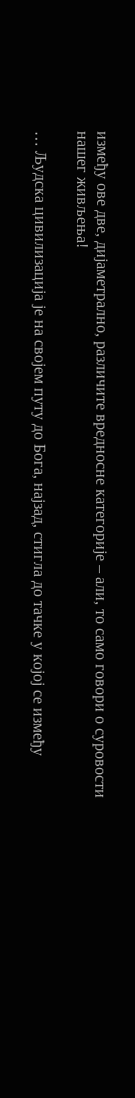између ове две, дијаметрално, различите вредносне категорије – али, то само говори о суровости нашег живљења!

… Људска цивилизација је на својем путу до Бога, најзад, стигла до тачке у којој се између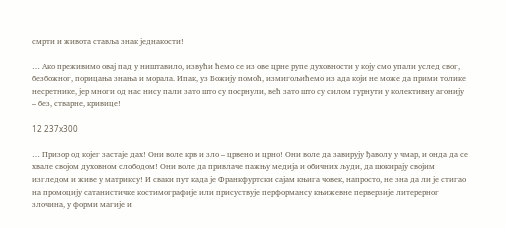смрти и живота ставља знак једнакости!

… Ако преживимо овај пад у ништавило, извући ћемо се из ове црне рупе духовности у коју смо упали услед свог, безбожног, порицања знања и морала. Ипак, уз Божију помоћ, измигољићемо из ада који не може да прими толике несретнике, јер многи од нас нису пали зато што су посрнули, већ зато што су силом гурнути у колективну агонију – без, стварне, кривице!

12 237x300

… Призор од којег застаје дах! Они воле крв и зло – црвено и црно! Они воле да завирују ђаволу у чмар, и онда да се хвале својом духовном слободом! Они воле да привлаче пажњу медија и обичних људи, да шокирају својим изгледом и живе у матриксу! И сваки пут када је Франкфуртски сајам књига човек, напросто, не зна да ли је стигао на промоцију сатанистичке костимографије или присуствује перформансу књижевне перверзије литерерног злочина, у форми магије и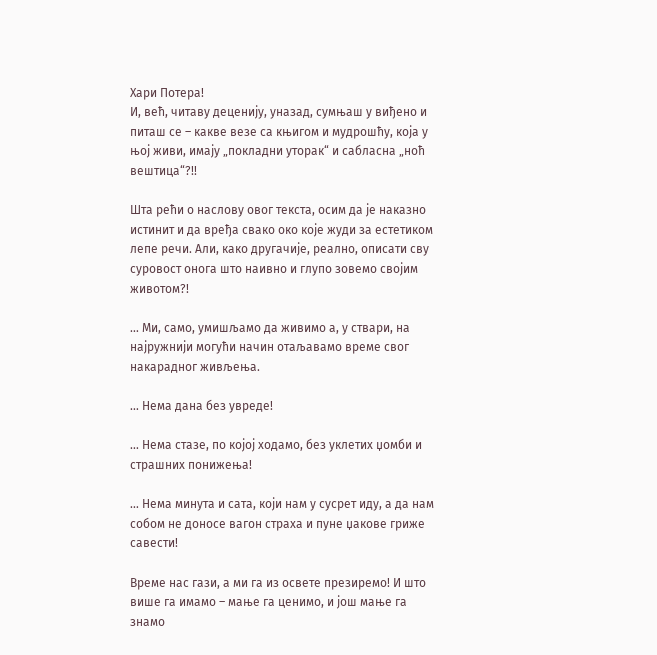Хари Потера!
И, већ, читаву деценију, уназад, сумњаш у виђено и питаш се – какве везе са књигом и мудрошћу, која у њој живи, имају „покладни уторак“ и сабласна „ноћ вештица“?!!

Шта рећи о наслову овог текста, осим да је наказно истинит и да вређа свако око које жуди за естетиком лепе речи. Али, како другачије, реално, описати сву суровост онога што наивно и глупо зовемо својим животом?!

… Ми, само, умишљамо да живимо а, у ствари, на најружнији могући начин отаљавамо време свог накарадног живљења.

… Нема дана без увреде!

… Нема стазе, по којој ходамо, без уклетих џомби и страшних понижења!

… Нема минута и сата, који нам у сусрет иду, а да нам собом не доносе вагон страха и пуне џакове гриже савести!

Време нас гази, а ми га из освете презиремо! И што више га имамо – мање га ценимо, и још мање га знамо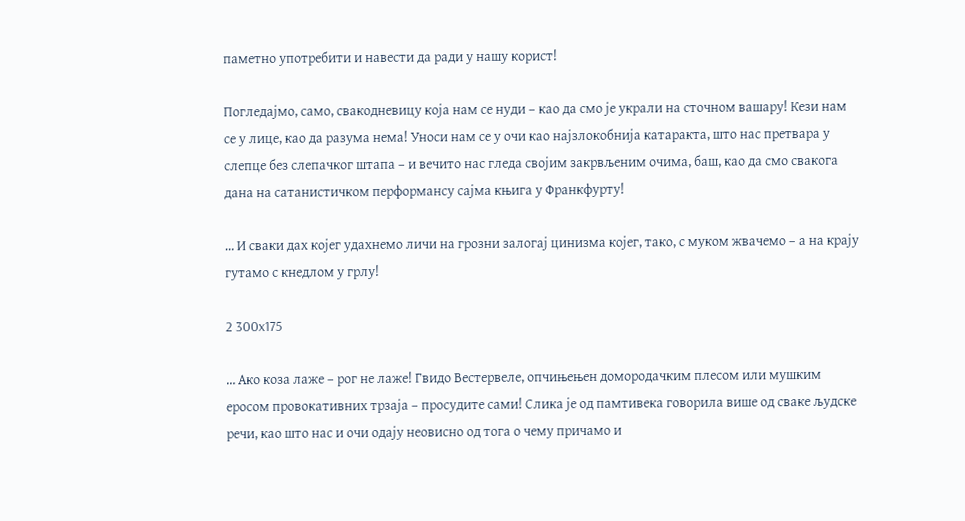паметно употребити и навести да ради у нашу корист!

Погледајмо, само, свакодневицу која нам се нуди – као да смо је украли на сточном вашару! Кези нам се у лице, као да разума нема! Уноси нам се у очи као најзлокобнија катаракта, што нас претвара у слепце без слепачког штапа – и вечито нас гледа својим закрвљеним очима, баш, као да смо свакога дана на сатанистичком перформансу сајма књига у Франкфурту!

… И сваки дах којег удахнемо личи на грозни залогај цинизма којег, тако, с муком жвачемо – а на крају гутамо с кнедлом у грлу!

2 300x175

… Ако коза лаже – рог не лаже! Гвидо Вестервеле, опчињењен домородачким плесом или мушким еросом провокативних трзаја – просудите сами! Слика је од памтивека говорила више од сваке људске речи, као што нас и очи одају неовисно од тога о чему причамо и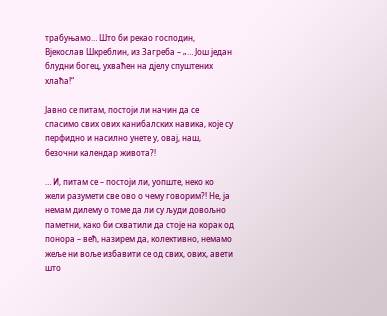трабуњамо… Што би рекао господин, Вјекослав Шкреблин, из Загреба – „… Још један блудни богец, ухваћен на дјелу спуштених хлаћа!“

Јавно се питам, постоји ли начин да се спасимо свих ових канибалских навика, које су перфидно и насилно унете у, овај, наш, безочни календар живота?!

… И, питам се – постоји ли, уопште, неко ко жели разумети све ово о чему говорим?! Не, ја немам дилему о томе да ли су људи довољно паметни, како би схватили да стоје на корак од понора – већ, назирем да, колективно, немамо жеље ни воље избавити се од свих, ових, авети што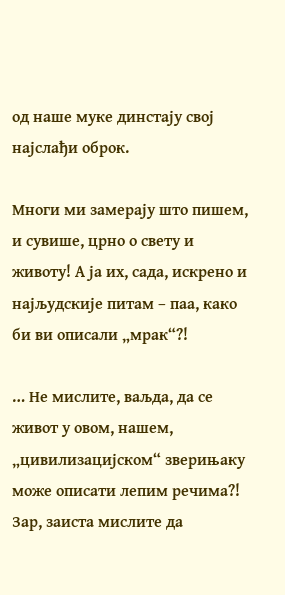од наше муке динстају свој најслађи оброк.

Многи ми замерају што пишем, и сувише, црно о свету и животу! А ја их, сада, искрено и најљудскије питам – паа, како би ви описали „мрак“?!

… Не мислите, ваљда, да се живот у овом, нашем, „цивилизацијском“ зверињаку може описати лепим речима?! Зар, заиста мислите да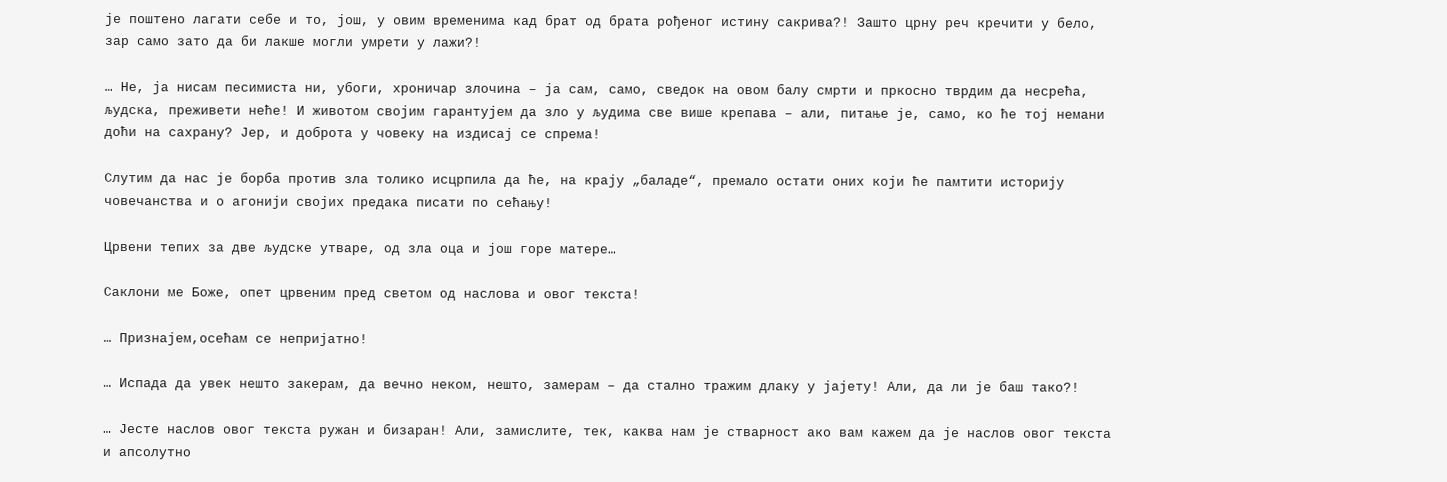је поштено лагати себе и то, још, у овим временима кад брат од брата рођеног истину сакрива?! Зашто црну реч кречити у бело, зар само зато да би лакше могли умрети у лажи?!

… Не, ја нисам песимиста ни, убоги, хроничар злочина – ја сам, само, сведок на овом балу смрти и пркосно тврдим да несрећа, људска, преживети неће! И животом својим гарантујем да зло у људима све више крепава – али, питање је, само, ко ће тој немани доћи на сахрану? Јер, и доброта у човеку на издисај се спрема!

Слутим да нас је борба против зла толико исцрпила да ће, на крају „баладе“, премало остати оних који ће памтити историју човечанства и о агонији својих предака писати по сећању!

Црвени тепих за две људске утваре, од зла оца и још горе матере…

Саклони ме Боже, опет црвеним пред светом од наслова и овог текста!

… Признајем,осећам се непријатно!

… Испада да увек нешто закерам, да вечно неком, нешто, замерам – да стално тражим длаку у јајету! Али, да ли је баш тако?!

… Јесте наслов овог текста ружан и бизаран! Али, замислите, тек, каква нам је стварност ако вам кажем да је наслов овог текста и апсолутно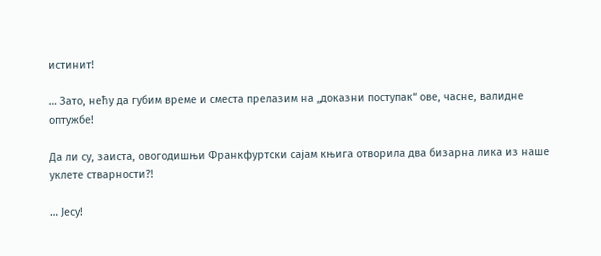истинит!

… Зато, нећу да губим време и сместа прелазим на „доказни поступак“ ове, часне, валидне оптужбе!

Да ли су, заиста, овогодишњи Франкфуртски сајам књига отворила два бизарна лика из наше уклете стварности?!

… Јесу!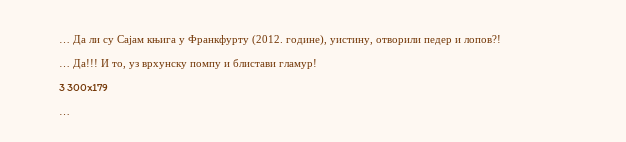… Да ли су Сајам књига у Франкфурту (2012. године), уистину, отворили педер и лопов?!

… Да!!! И то, уз врхунску помпу и блистави гламур!

3 300x179

…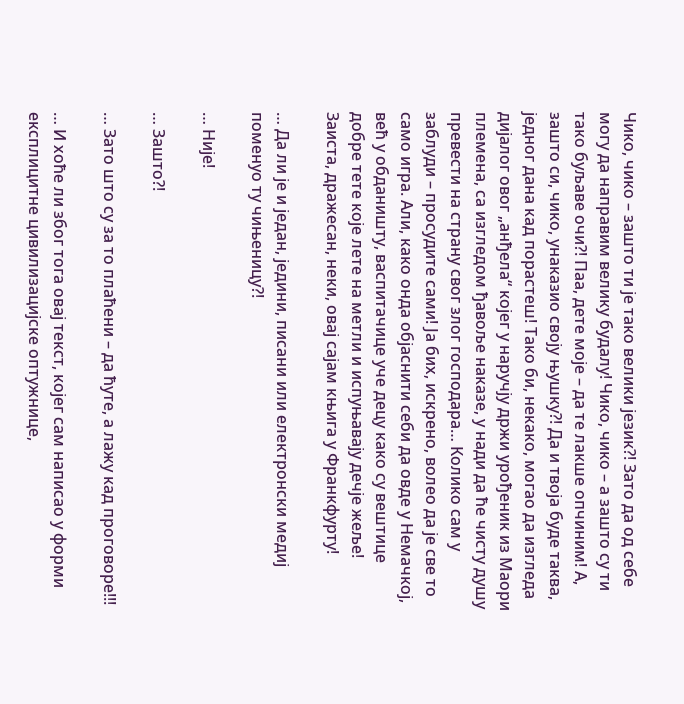Чико, чико – зашто ти је тако велики језик?! Зато да од себе могу да направим велику будалу! Чико, чико – а зашто су ти тако буљаве очи?! Паа, дете моје – да те лакше опчиним! А, зашто си, чико, унаказио своју њушку?! Да и твоја буде таква, једног дана кад порастеш! Тако би, некако, могао да изгледа дијалог овог „анђела“ којег у наручју држи урођеник из Маори племена, са изгледом ђавоље наказе, у нади да ће чисту душу превести на страну свог злог господара… Колико сам у заблуди – просудите сами! Ја бих, искрено, волео да је све то само игра. Али, како онда објаснити себи да овде у Немачкој, већ у обданишту, васпитачице уче децу како су вештице добре тете које лете на метли и испуњавају дечје жеље! Заиста, дражесан, неки, овај сајам књига у Франкфурту!

… Да ли је и један, једини, писани или електронски медиј поменуо ту чињеницу?!

… Није!

… Зашто?!

… Зато што су за то плаћени – да ћуте, а лажу кад проговоре!!!

… И хоће ли због тога овај текст, којег сам написао у форми експлицитне цивилизацијске оптужнице,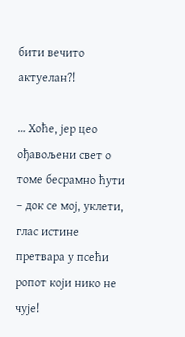бити вечито актуелан?!

… Хоће, јер цео ођавољени свет о томе бесрамно ћути – док се мој, уклети, глас истине претвара у псећи ропот који нико не чује!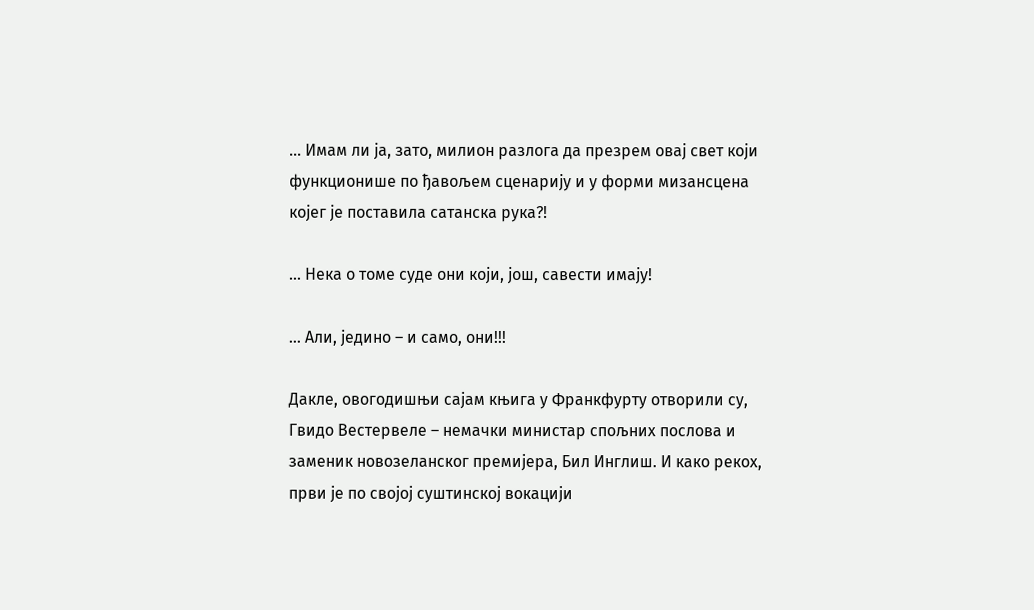… Имам ли ја, зато, милион разлога да презрем овај свет који функционише по ђавољем сценарију и у форми мизансцена којег је поставила сатанска рука?!

… Нека о томе суде они који, још, савести имају!

… Али, једино – и само, они!!!

Дакле, овогодишњи сајам књига у Франкфурту отворили су, Гвидо Вестервеле – немачки министар спољних послова и заменик новозеланског премијера, Бил Инглиш. И како рекох, први је по својој суштинској вокацији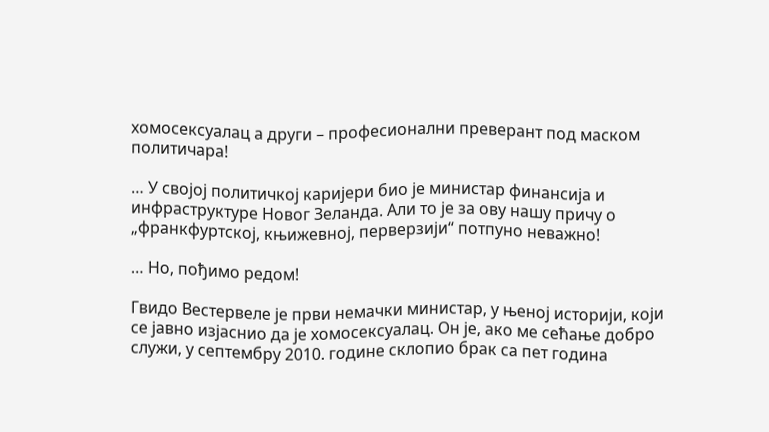хомосексуалац а други – професионални преверант под маском политичара!

… У својој политичкој каријери био је министар финансија и инфраструктуре Новог Зеланда. Али то је за ову нашу причу о „франкфуртској, књижевној, перверзији“ потпуно неважно!

… Но, пођимо редом!

Гвидо Вестервеле је први немачки министар, у њеној историји, који се јавно изјаснио да је хомосексуалац. Он је, ако ме сећање добро служи, у септембру 2010. године склопио брак са пет година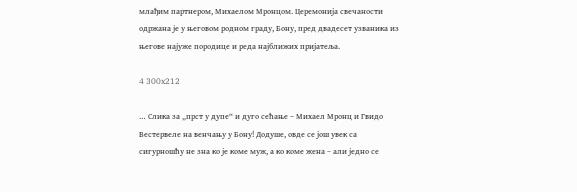млађим партнером, Михаелом Мронцом. Церемонија свечаности одржана је у његовом родном граду, Бону, пред двадесет узваника из његове најуже породице и реда најближих пријатеља.

4 300x212

… Слика за „прст у дупе“ и дуго сећање – Михаел Мронц и Гвидо Вестервеле на венчању у Бону! Додуше, овде се још увек са сигурношћу не зна ко је коме муж, а ко коме жена – али једно се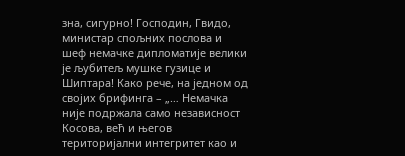зна, сигурно! Господин, Гвидо, министар спољних послова и шеф немачке дипломатије велики је љубитељ мушке гузице и Шиптара! Како рече, на једном од својих брифинга – „… Немачка није подржала само независност Косова, већ и његов територијални интегритет као и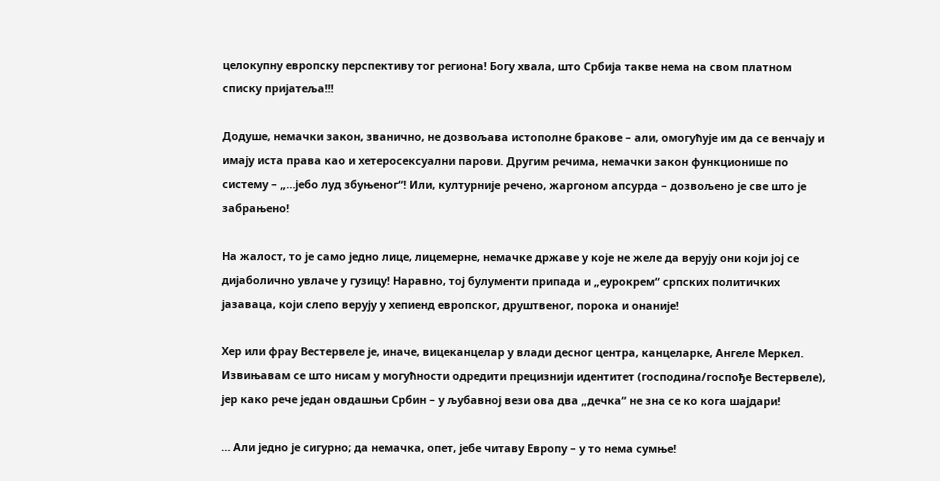целокупну европску перспективу тог региона! Богу хвала, што Србија такве нема на свом платном списку пријатеља!!!

Додуше, немачки закон, званично, не дозвољава истополне бракове – али, омогућује им да се венчају и имају иста права као и хетеросексуални парови. Другим речима, немачки закон функционише по систему – „…јебо луд збуњеног“! Или, културније речено, жаргоном апсурда – дозвољено је све што је забрањено!

На жалост, то је само једно лице, лицемерне, немачке државе у које не желе да верују они који јој се дијаболично увлаче у гузицу! Наравно, тој булументи припада и „еурокрем“ српских политичких јазаваца, који слепо верују у хепиенд европског, друштвеног, порока и онаније!

Хер или фрау Вестервеле је, иначе, вицеканцелар у влади десног центра, канцеларке, Ангеле Меркел. Извињавам се што нисам у могућности одредити прецизнији идентитет (господина/госпође Вестервеле), јер како рече један овдашњи Србин – у љубавној вези ова два „дечка“ не зна се ко кога шајдари!

… Али једно је сигурно; да немачка, опет, јебе читаву Европу – у то нема сумње!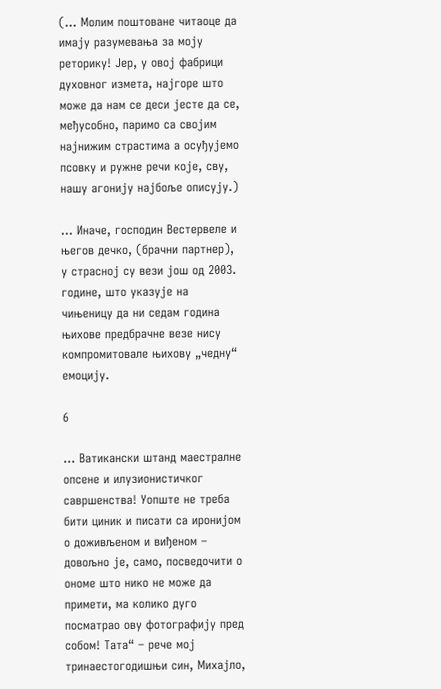(… Молим поштоване читаоце да имају разумевања за моју реторику! Јер, у овој фабрици духовног измета, најгоре што може да нам се деси јесте да се, међусобно, паримо са својим најнижим страстима а осуђујемо псовку и ружне речи које, сву, нашу агонију најбоље описују.)

… Иначе, господин Вестервеле и његов дечко, (брачни партнер), у страсној су вези још од 2003. године, што указује на чињеницу да ни седам година њихове предбрачне везе нису компромитовале њихову „чедну“ емоцију.

6

… Ватикански штанд маестралне опсене и илузионистичког савршенства! Уопште не треба бити циник и писати са иронијом о доживљеном и виђеном – довољно је, само, посведочити о ономе што нико не може да примети, ма колико дуго посматрао ову фотографију пред собом! Тата“ – рече мој тринаестогодишњи син, Михајло,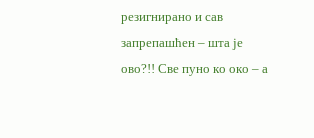резигнирано и сав запрепашћен – шта је ово?!! Све пуно ко око – а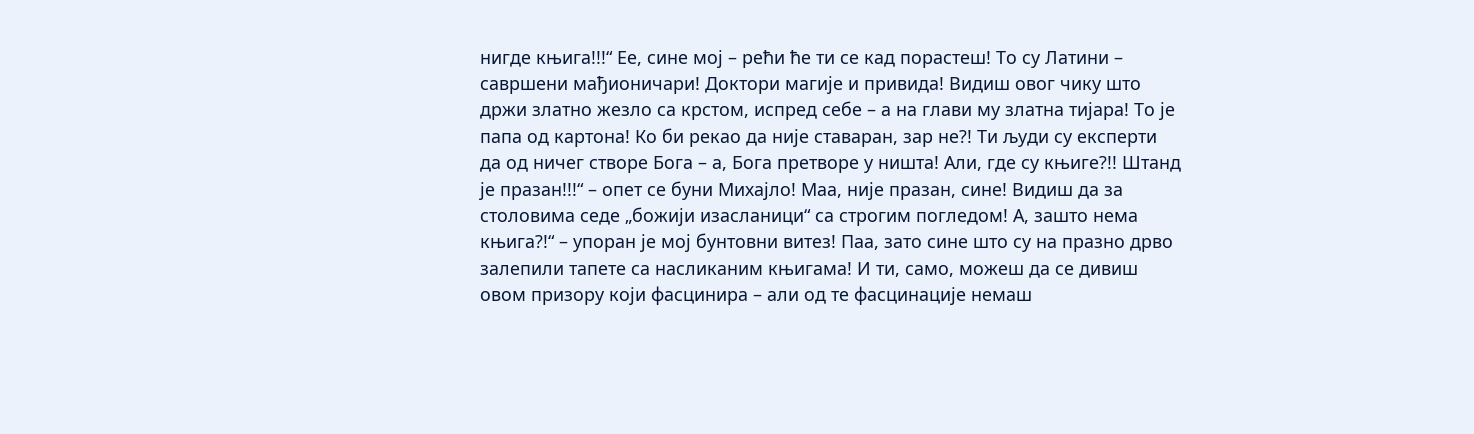нигде књига!!!“ Ее, сине мој – рећи ће ти се кад порастеш! То су Латини – савршени мађионичари! Доктори магије и привида! Видиш овог чику што држи златно жезло са крстом, испред себе – а на глави му златна тијара! То је папа од картона! Ко би рекао да није ставаран, зар не?! Ти људи су експерти да од ничег створе Бога – а, Бога претворе у ништа! Али, где су књиге?!! Штанд је празан!!!“ – опет се буни Михајло! Маа, није празан, сине! Видиш да за столовима седе „божији изасланици“ са строгим погледом! А, зашто нема књига?!“ – упоран је мој бунтовни витез! Паа, зато сине што су на празно дрво залепили тапете са насликаним књигама! И ти, само, можеш да се дивиш овом призору који фасцинира – али од те фасцинације немаш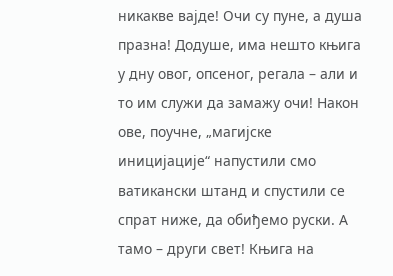никакве вајде! Очи су пуне, а душа празна! Додуше, има нешто књига у дну овог, опсеног, регала – али и то им служи да замажу очи! Након ове, поучне, „магијске иницијације“ напустили смо ватикански штанд и спустили се спрат ниже, да обиђемо руски. А тамо – други свет! Књига на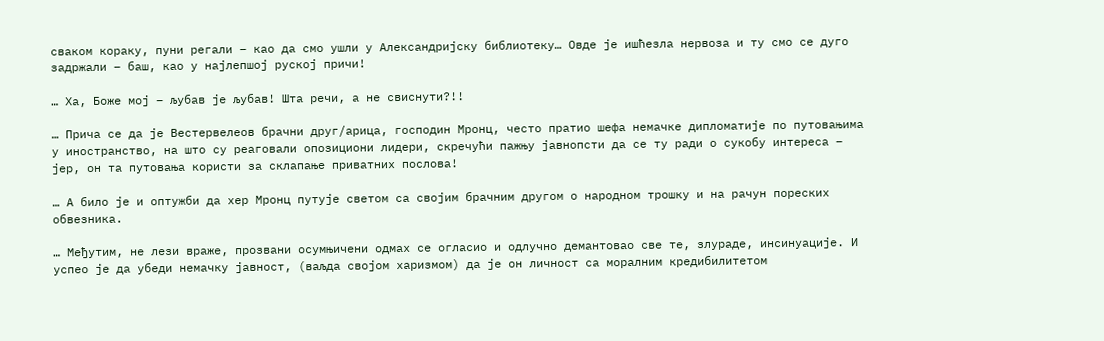сваком кораку, пуни регали – као да смо ушли у Александријску библиотеку… Овде је ишћезла нервоза и ту смо се дуго задржали – баш, као у најлепшој руској причи!

… Ха, Боже мој – љубав је љубав! Шта речи, а не свиснути?!!

… Прича се да је Вестервелеов брачни друг/арица, господин Мронц, често пратио шефа немачке дипломатије по путовањима у иностранство, на што су реаговали опозициони лидери, скречући пажњу јавнопсти да се ту ради о сукобу интереса – јер, он та путовања користи за склапање приватних послова!

… А било је и оптужби да хер Мронц путује светом са својим брачним другом о народном трошку и на рачун пореских обвезника.

… Међутим, не лези враже, прозвани осумњичени одмах се огласио и одлучно демантовао све те, злураде, инсинуације. И успео је да убеди немачку јавност, (ваљда својом харизмом) да је он личност са моралним кредибилитетом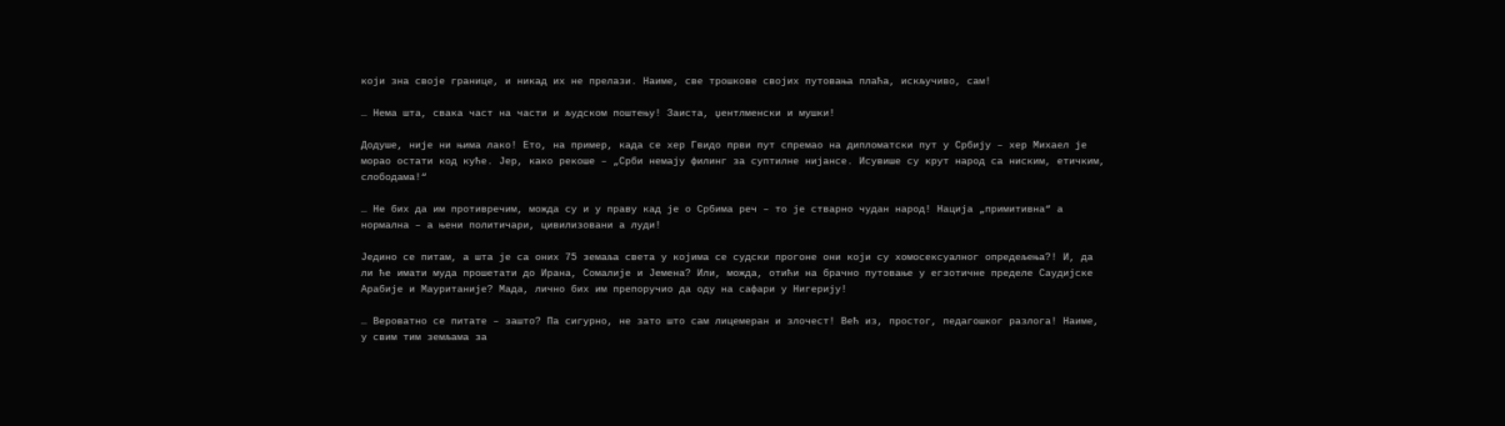који зна своје границе, и никад их не прелази. Наиме, све трошкове својих путовања плаћа, искључиво, сам!

… Нема шта, свака част на части и људском поштењу! Заиста, џентлменски и мушки!

Додуше, није ни њима лако! Ето, на пример, када се хер Гвидо први пут спремао на дипломатски пут у Србију – хер Михаел је морао остати код куће. Јер, како рекоше – „Срби немају филинг за суптилне нијансе. Исувише су крут народ са ниским, етичким, слободама!“

… Не бих да им противречим, можда су и у праву кад је о Србима реч – то је стварно чудан народ! Нација „примитивна“ а нормална – а њени политичари, цивилизовани а луди!

Једино се питам, а шта је са оних 75 земаља света у којима се судски прогоне они који су хомосексуалног опредељења?! И, да ли ће имати муда прошетати до Ирана, Сомалије и Јемена? Или, можда, отићи на брачно путовање у егзотичне пределе Саудијске Арабије и Мауританије? Мада, лично бих им препоручио да оду на сафари у Нигерију!

… Вероватно се питате – зашто? Па сигурно, не зато што сам лицемеран и злочест! Већ из, простог, педагошког разлога! Наиме, у свим тим земљама за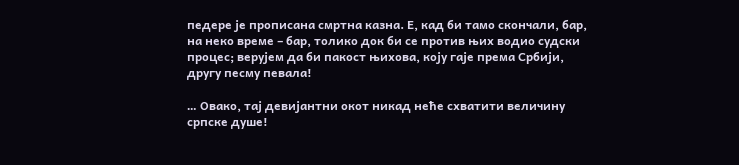педере је прописана смртна казна. Е, кад би тамо скончали, бар, на неко време – бар, толико док би се против њих водио судски процес; верујем да би пакост њихова, коју гаје према Србији, другу песму певала!

… Овако, тај девијантни окот никад неће схватити величину српске душе!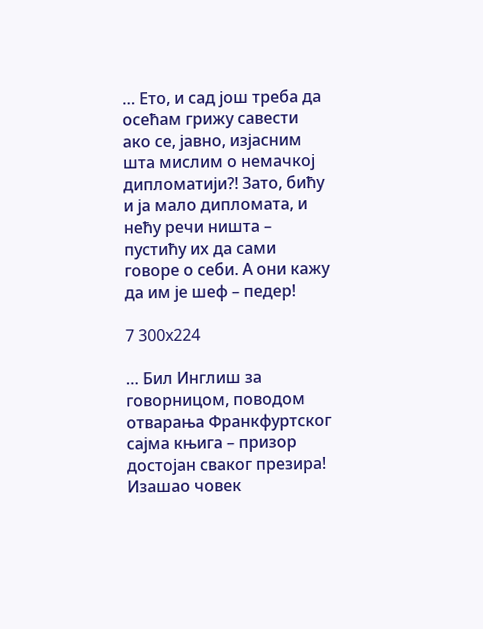… Ето, и сад још треба да осећам грижу савести ако се, јавно, изјасним шта мислим о немачкој дипломатији?! Зато, бићу и ја мало дипломата, и нећу речи ништа – пустићу их да сами говоре о себи. А они кажу да им је шеф – педер!

7 300x224

… Бил Инглиш за говорницом, поводом отварања Франкфуртског сајма књига – призор достојан сваког презира! Изашао човек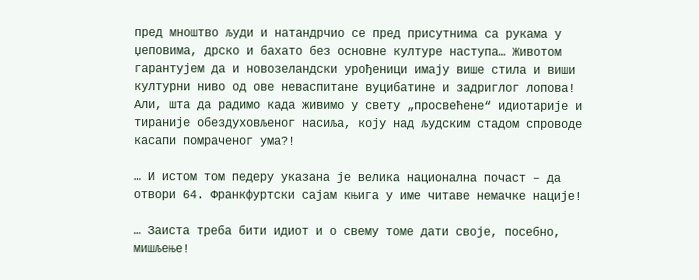пред мноштво људи и натандрчио се пред присутнима са рукама у џеповима, дрско и бахато без основне културе наступа… Животом гарантујем да и новозеландски урођеници имају више стила и виши културни ниво од ове неваспитане вуцибатине и задриглог лопова! Али, шта да радимо када живимо у свету „просвећене“ идиотарије и тираније обездуховљеног насиља, коју над људским стадом спроводе касапи помраченог ума?!

… И истом том педеру указана је велика национална почаст – да отвори 64. Франкфуртски сајам књига у име читаве немачке нације!

… Заиста треба бити идиот и о свему томе дати своје, посебно, мишљење!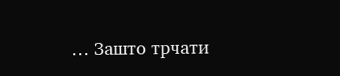… Зашто трчати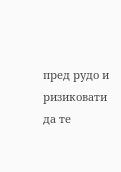пред рудо и ризиковати да те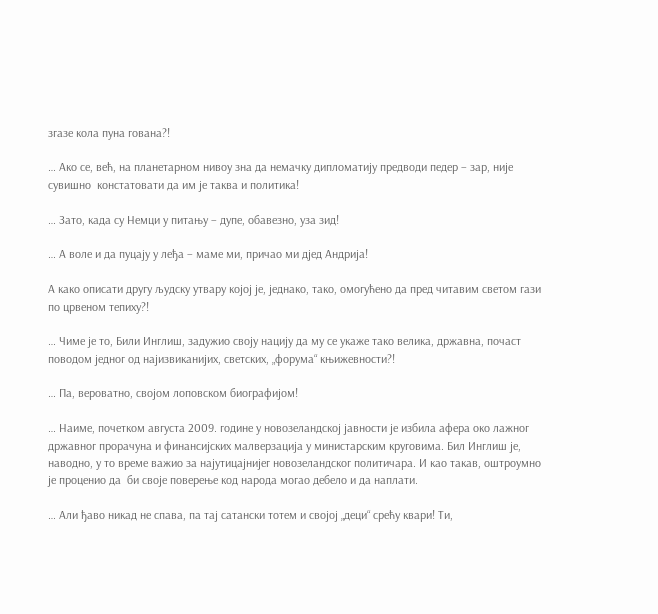згазе кола пуна гована?!

… Ако се, већ, на планетарном нивоу зна да немачку дипломатију предводи педер – зар, није сувишно  констатовати да им је таква и политика!

… Зато, када су Немци у питању – дупе, обавезно, уза зид!

… А воле и да пуцају у леђа – маме ми, причао ми дјед Андрија!

А како описати другу људску утвару којој је, једнако, тако, омогућено да пред читавим светом гази по црвеном тепиху?!

… Чиме је то, Били Инглиш, задужио своју нацију да му се укаже тако велика, државна, почаст поводом једног од најизвиканијих, светских, „форума“ књижевности?!

… Па, вероватно, својом лоповском биографијом!

… Наиме, почетком августа 2009. године у новозеландској јавности је избила афера око лажног државног прорачуна и финансијских малверзација у министарским круговима. Бил Инглиш је, наводно, у то време важио за најутицајнијег новозеландског политичара. И као такав, оштроумно је проценио да  би своје поверење код народа могао дебело и да наплати.

… Али ђаво никад не спава, па тај сатански тотем и својој „деци“ срећу квари! Ти,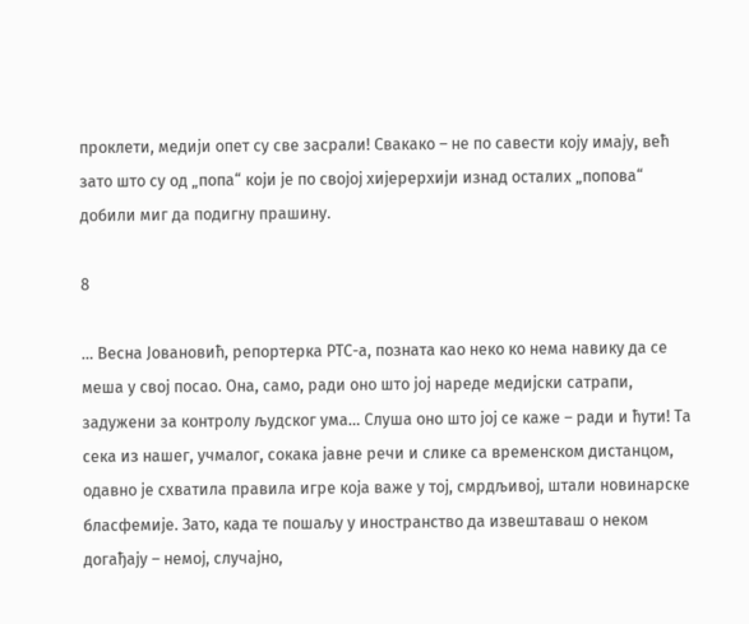проклети, медији опет су све засрали! Свакако – не по савести коју имају, већ зато што су од „попа“ који је по својој хијерерхији изнад осталих „попова“ добили миг да подигну прашину.

8

… Весна Јовановић, репортерка РТС-а, позната као неко ко нема навику да се меша у свој посао. Она, само, ради оно што јој нареде медијски сатрапи, задужени за контролу људског ума… Слуша оно што јој се каже – ради и ћути! Та сека из нашег, учмалог, сокака јавне речи и слике са временском дистанцом, одавно је схватила правила игре која важе у тој, смрдљивој, штали новинарске бласфемије. Зато, када те пошаљу у иностранство да извештаваш о неком догађају – немој, случајно,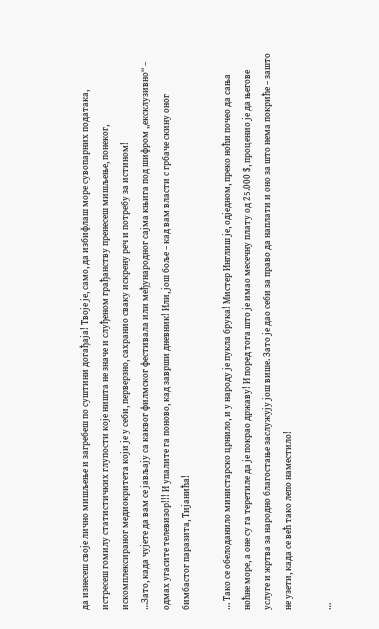да изнесеш своје лично мишљење и загребеш по суштини догађаја! Твоје је, само, да избифлаш море сувопарних података, истресеш гомилу статистичких глупости које ништа не значе и слуђеном грађанству пренесеш мишљење, понеког, искомплексираног медиокритета који је у себи, перверзно, сахранио сваку искрену реч и потребу за истином!
…Зато, када чујете да вам се јављају са каквог филмског фестивала или међународног сајма књига под шифром „ексклузивно“ – одмах угасите телевизор!!! И упалите га поново, кад заврши дневник! Или, још боље – кад вам власти с грбаче скину оног бимбастог паразита, Тијанића!

… Тако се обелоданило министарско црнило, и у народу је пукла брука! Мистер Инглиш је, одједном, преко ноћи почео да сања ноћне море, а оне су га теретиле да је покрао државу! И поред тога што је имао месечну плату од 25.000 $, проценио је да његове услуге и жртва за народно благостање заслужују још више. Зато је дао себи за право да наплати и оно за што нема покриће – зашто не узети, када се већ тако лепо наместило!

…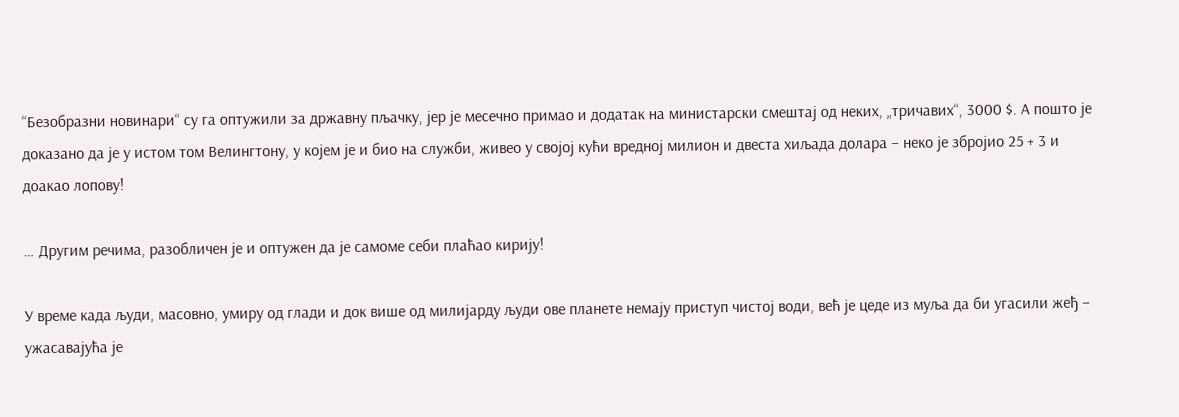“Безобразни новинари“ су га оптужили за државну пљачку, јер је месечно примао и додатак на министарски смештај од неких, „тричавих“, 3000 $. А пошто је доказано да је у истом том Велингтону, у којем је и био на служби, живео у својој кући вредној милион и двеста хиљада долара – неко је збројио 25 + 3 и доакао лопову!

… Другим речима, разобличен је и оптужен да је самоме себи плаћао кирију!

У време када људи, масовно, умиру од глади и док више од милијарду људи ове планете немају приступ чистој води, већ је цеде из муља да би угасили жеђ – ужасавајућа је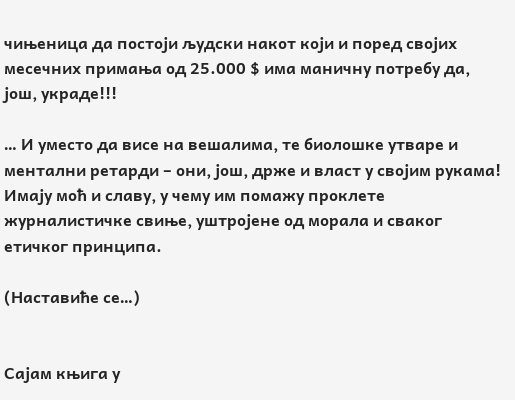чињеница да постоји људски накот који и поред својих месечних примања од 25.000 $ има маничну потребу да, још, украде!!!

… И уместо да висе на вешалима, те биолошке утваре и ментални ретарди – они, још, држе и власт у својим рукама! Имају моћ и славу, у чему им помажу проклете журналистичке свиње, уштројене од морала и сваког етичког принципа.

(Наставиће се…)


Сајам књига у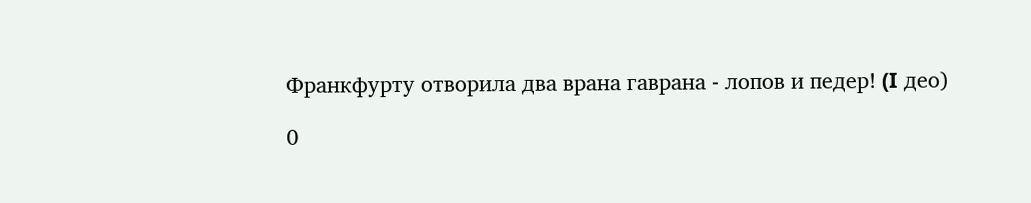Франкфурту отворила два врана гаврана - лопов и педер! (I део)

0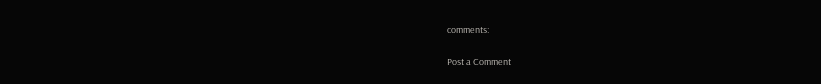comments:

Post a Comment